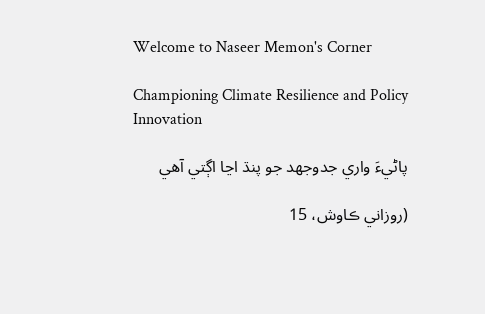Welcome to Naseer Memon's Corner

Championing Climate Resilience and Policy Innovation

پاڻيءَ واري جدوجهد جو پنڌ اڃا اڳتي آهي

(روزاني ڪاوش، 15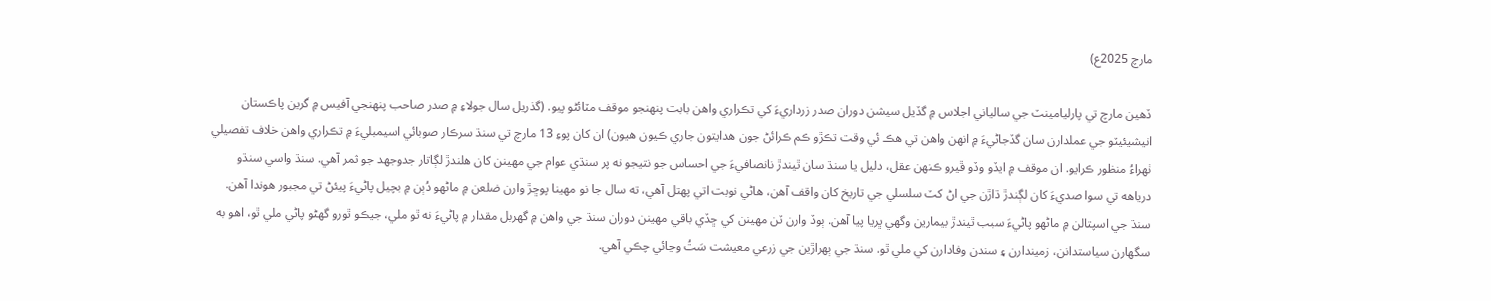مارچ 2025ع)

ڏهين مارچ تي پارليامينٽ جي سالياني اجلاس ۾ گڏيل سيشن دوران صدر زرداريءَ کي تڪراري واهن بابت پنهنجو موقف مٽائڻو پيو. (گذريل سال جولاءِ ۾ صدر صاحب پنهنجي آفيس ۾ گرين پاڪستان انيشيئيٽو جي عملدارن سان گڏجاڻيءَ ۾ انهن واهن تي هڪ ئي وقت تڪڙو ڪم ڪرائڻ جون هدايتون جاري ڪيون هيون) ان کان پوءِ 13 مارچ تي سنڌ سرڪار صوبائي اسيمبليءَ ۾ تڪراري واهن خلاف تفصيلي ٺهراءُ منظور ڪرايو. ان موقف ۾ ايڏو وڏو ڦيرو ڪنهن عقل، دليل يا سنڌ سان ٿيندڙ نانصافيءَ جي احساس جو نتيجو نه پر سنڌي عوام جي مهينن کان هلندڙ لڳاتار جدوجهد جو ثمر آهي. سنڌ واسي سنڌو درياهه تي سوا صديءَ کان لڳندڙ ڌاڙن جي اڻ کٽ سلسلي جي تاريخ کان واقف آهن، هاڻي نوبت اتي پهتل آهي، ته سال جا نو مهينا پوڇڙ وارن ضلعن ۾ ماڻهو دُٻن ۾ بچيل پاڻيءَ پيئڻ تي مجبور هوندا آهن. سنڌ جي اسپتالن ۾ ماڻهو پاڻيءَ سبب ٿيندڙ بيمارين وگهي ڀريا پيا آهن. ٻوڏ وارن ٽن مهينن کي ڇڏي باقي مهينن دوران سنڌ جي واهن ۾ گهربل مقدار ۾ پاڻيءَ نه ٿو ملي، جيڪو ٿورو گهڻو پاڻي ملي ٿو، اهو به سگهارن سياستدانن، زميندارن ۽ سندن وفادارن کي ملي ٿو. سنڌ جي ٻهراڙين جي زرعي معيشت سَتُ وڃائي چڪي آهي.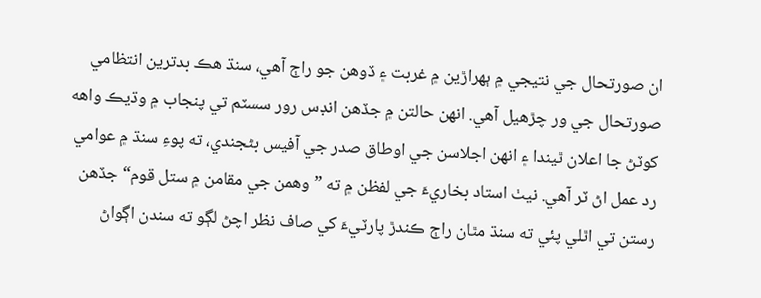ان صورتحال جي نتيجي ۾ ٻهراڙين ۾ غربت ۽ ڏوهن جو راڄ آهي، سنڌ هڪ بدترين انتظامي صورتحال جي ور چڙهيل آهي. انهن حالتن ۾ جڏهن انڊس رور سسٽم تي پنجاب ۾ وڌيڪ واهه کوٽڻ جا اعلان ٿيندا ۽ انهن اجلاسن جي اوطاق صدر جي آفيس بڻجندي، ته پوءِ سنڌ ۾ عوامي رد عمل اڻ ٽر آهي. نيٺ استاد بخاريءَ جي لفظن ۾ ته ”وهمن جي مقامن ۾ ستل قوم“ جڏهن رستن تي اٿلي پئي ته سنڌ مٿان راڄ ڪندڙ پارٽيءَ کي صاف نظر اچڻ لڳو ته سندن اڳواڻ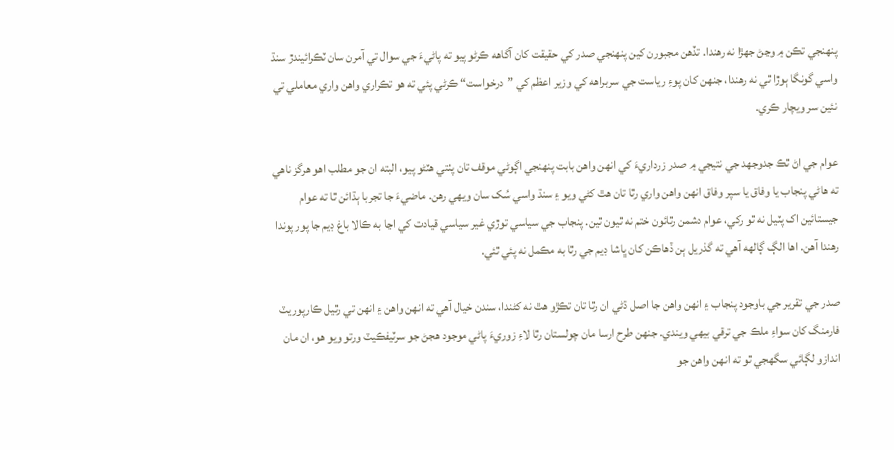پنهنجي تڪن ۾ وڃڻ جهڙا نه رهندا. تڏهن مجبورن کين پنهنجي صدر کي حقيقت کان آگاهه ڪرڻو پيو ته پاڻيءَ جي سوال تي آمرن سان ٽڪرائيندڙ سنڌ واسي گونگا ٻوڙا ٿي نه رهندا، جنهن کان پوءِ رياست جي سربراهه کي وزير اعظم کي ”درخواست“ ڪرڻي پئي ته هو تڪراري واهن واري معاملي تي نئين سر ويچار ڪري.

عوام جي اڻ ٿڪ جدوجهد جي نتيجي ۾ صدر زرداريءَ کي انهن واهن بابت پنهنجي اڳوڻي موقف تان پٺتي هٽڻو پيو، البته ان جو مطلب اهو هرگز ناهي ته هاڻي پنجاب يا وفاق يا سپر وفاق انهن واهن واري رٿا تان هٿ کڻي ويو ۽ سنڌ واسي سُک سان ويهي رهن. ماضيءَ جا تجربا ٻڌائن ٿا ته عوام جيستائين اک پٽيل نه ٿو رکي، عوام دشمن رٿائون ختم نه ٿيون ٿين. پنجاب جي سياسي توڙي غير سياسي قيادت کي اڃا به ڪالا باغ ڊيم جا پور پوندا رهندا آهن. اها الڳ ڳالهه آهي ته گذريل ٻن ڏهاڪن کان ڀاشا ڊيم جي رٿا به مڪمل نه پئي ٿئي.

صدر جي تقرير جي باوجود پنجاب ۽ انهن واهن جا اصل ڌڻي ان رٿا تان تڪڙو هٿ نه کڻندا، سندن خيال آهي ته انهن واهن ۽ انهن تي رٿيل ڪارپوريٽ فارمنگ کان سواءِ ملڪ جي ترقي بيهي ويندي. جنهن طرح ارسا مان چولستان رٿا لاءِ زوريءَ پاڻي موجود هجڻ جو سرٽيفڪيٽ ورتو ويو هو، ان مان اندازو لڳائي سگهجي ٿو ته انهن واهن جو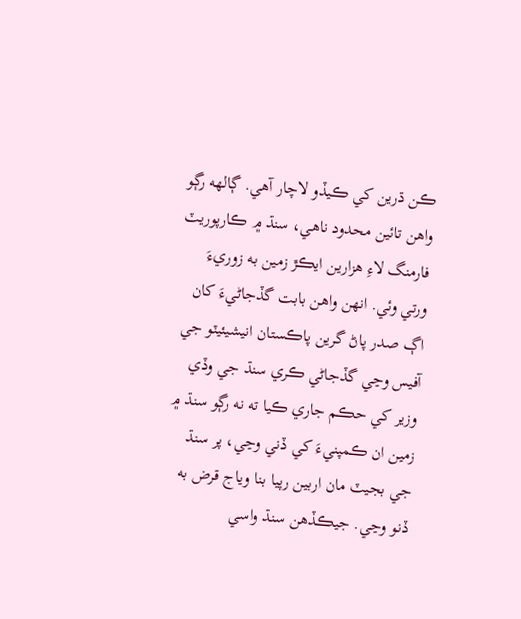ڪن ڌرين کي ڪيڏو لاچار آهي. ڳالهه رڳو واهن تائين محدود ناهي، سنڌ ۾ ڪارپوريٽ فارمنگ لاءِ هزارين ايڪڙ زمين به زوريءَ ورتي وئي. انهن واهن بابت گڏجاڻيءَ کان اڳ صدر پاڻ گرين پاڪستان انيشيئيٽو جي آفيس وڃي گڏجاڻي ڪري سنڌ جي وڏي وزير کي حڪم جاري ڪيا ته نه رڳو سنڌ ۾ زمين ان ڪمپنيءَ کي ڏني وڃي، پر سنڌ جي بجيٽ مان اربين رپيا بنا وياج قرض به ڏنو وڃي. جيڪڏهن سنڌ واسي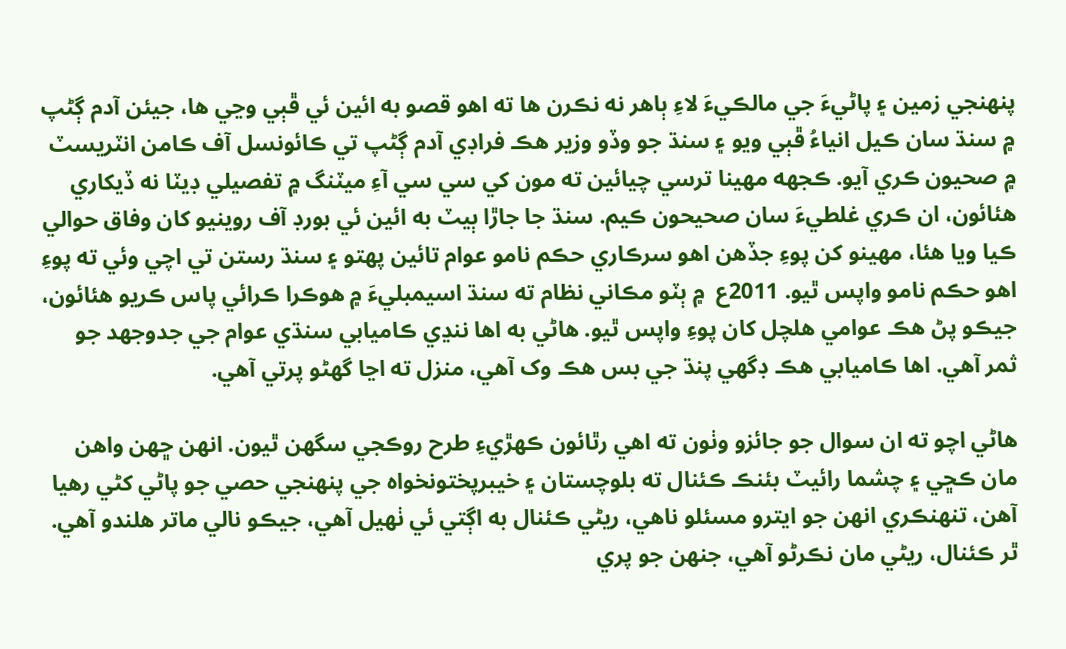پنهنجي زمين ۽ پاڻيءَ جي مالڪيءَ لاءِ ٻاهر نه نڪرن ها ته اهو قصو به ائين ئي ڦٻي وڃي ها، جيئن آدم ڳڻپ ۾ سنڌ سان ڪيل انياءُ ڦٻي ويو ۽ سنڌ جو وڏو وزير هڪ فراڊي آدم ڳڻپ تي ڪائونسل آف ڪامن انٽريسٽ ۾ صحيون ڪري آيو. ڪجهه مهينا ترسي چيائين ته مون کي سي سي آءِ ميٽنگ ۾ تفصيلي ڊيٽا نه ڏيکاري هئائون، ان ڪري غلطيءَ سان صحيحون ڪيم. سنڌ جا جاڙا ٻيٽ به ائين ئي بورڊ آف روينيو کان وفاق حوالي ڪيا ويا هئا، مهينو کن پوءِ جڏهن اهو سرڪاري حڪم نامو عوام تائين پهتو ۽ سنڌ رستن تي اچي وئي ته پوءِ اهو حڪم نامو واپس ٿيو. 2011ع  ۾ ٻٽو مڪاني نظام ته سنڌ اسيمبليءَ ۾ هوڪرا ڪرائي پاس ڪريو هئائون، جيڪو پڻ هڪ عوامي هلچل کان پوءِ واپس ٿيو. هاڻي به اها ننڍي ڪاميابي سنڌي عوام جي جدوجهد جو ثمر آهي. اها ڪاميابي هڪ ڊگهي پنڌ جي بس هڪ وک آهي، منزل ته اڃا گهڻو پرتي آهي.

هاڻي اچو ته ان سوال جو جائزو وٺون ته اهي رٿائون ڪهڙيءِ طرح روڪجي سگهن ٿيون. انهن ڇهن واهن مان ڪڇي ۽ چشما رائيٽ بئنڪ ڪئنال ته بلوچستان ۽ خيبرپختونخواه جي پنهنجي حصي جو پاڻي کڻي رهيا آهن، تنهنڪري انهن جو ايترو مسئلو ناهي، ريڻي ڪئنال به اڳتي ئي ٺهيل آهي، جيڪو نالي ماتر هلندو آهي. ٿر ڪئنال، ريڻي مان نڪرڻو آهي، جنهن جو پري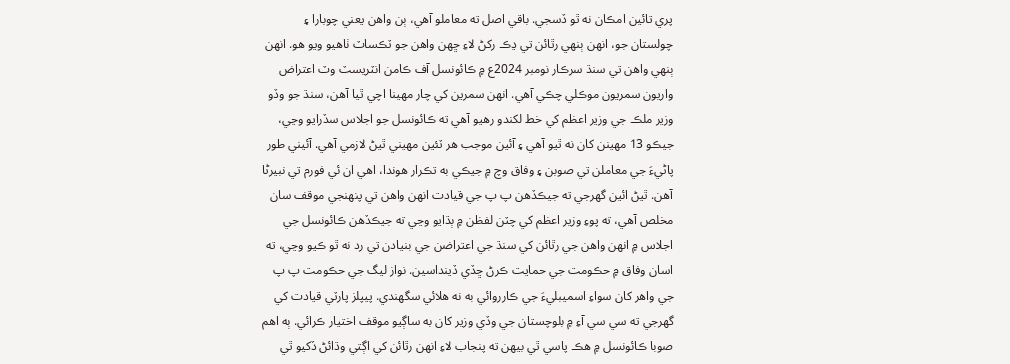پري تائين امڪان نه ٿو ڏسجي. باقي اصل ته معاملو آهي، ٻن واهن يعني چوبارا ۽ چولستان جو، انهن ٻنهي رٿائن تي ڍڪ رکڻ لاءِ ڇهن واهن جو ٽڪساٽ ٺاهيو ويو هو. انهن ٻنهي واهن تي سنڌ سرڪار نومبر 2024ع ۾ ڪائونسل آف ڪامن انٽريسٽ وٽ اعتراض واريون سمريون موڪلي چڪي آهي. انهن سمرين کي چار مهينا اچي ٿيا آهن، سنڌ جو وڏو وزير ملڪ جي وزير اعظم کي خط لکندو رهيو آهي ته ڪائونسل جو اجلاس سڏرايو وڃي، جيڪو 13 مهينن کان نه ٿيو آهي ۽ آئين موجب هر ٽئين مهيني ٿيڻ لازمي آهي. آئيني طور پاڻيءَ جي معاملن تي صوبن ۽ وفاق وچ ۾ جيڪي به تڪرار هوندا، اهي ان ئي فورم تي نبيرڻا آهن. ٿيڻ ائين گهرجي ته جيڪڏهن پ پ جي قيادت انهن واهن تي پنهنجي موقف سان مخلص آهي، ته پوءِ وزير اعظم کي چٽن لفظن ۾ ٻڌايو وڃي ته جيڪڏهن ڪائونسل جي اجلاس ۾ انهن واهن جي رٿائن کي سنڌ جي اعتراضن جي بنيادن تي رد نه ٿو ڪيو وڃي، ته اسان وفاق ۾ حڪومت جي حمايت ڪرڻ ڇڏي ڏينداسين. نواز ليگ جي حڪومت پ پ جي واهر کان سواءِ اسميبليءَ جي ڪارروائي به نه هلائي سگهندي. پيپلز پارٽي قيادت کي گهرجي ته سي سي آءِ ۾ بلوچستان جي وڏي وزير کان به ساڳيو موقف اختيار ڪرائي. ٻه اهم صوبا ڪائونسل ۾ هڪ پاسي ٿي بيهن ته پنجاب لاءِ انهن رٿائن کي اڳتي وڌائڻ ڏکيو ٿي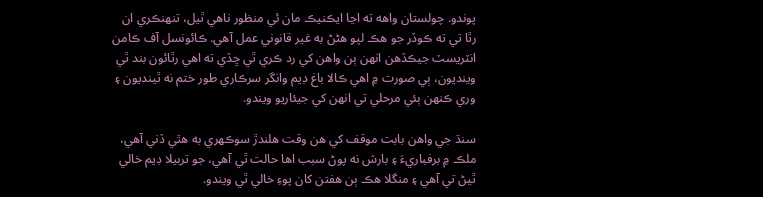پوندو. چولستان واهه ته اڃا ايڪنيڪ مان ئي منظور ناهي ٿيل، تنهنڪري ان رٿا تي ته ڪوڏر جو هڪ لپو هڻڻ به غير قانوني عمل آهي. ڪائونسل آف ڪامن انٽريسٽ جيڪڏهن انهن ٻن واهن کي رد ڪري ٿي ڇڏي ته اهي رٿائون بند ٿي وينديون، ٻي صورت ۾ اهي ڪالا باغ ڊيم وانگر سرڪاري طور ختم نه ٿينديون ۽ وري ڪنهن ٻئي مرحلي تي انهن کي جيئاريو ويندو.

سنڌ جي واهن بابت موقف کي هن وقت هلندڙ سوڪهري به هٿي ڏني آهي، ملڪ ۾ برفباريءَ ۽ بارش نه پوڻ سبب اها حالت ٿي آهي، جو تربيلا ڊيم خالي ٿيڻ تي آهي ۽ منگلا هڪ ٻن هفتن کان پوءِ خالي ٿي ويندو.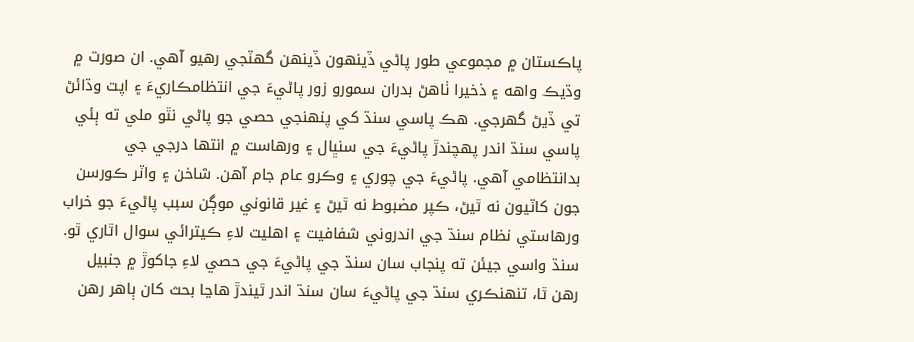پاڪستان ۾ مجموعي طور پاڻي ڏينهون ڏينهن گهٽجي رهيو آهي. ان صورت ۾ وڌيڪ واهه ۽ ذخيرا ٺاهڻ بدران سمورو زور پاڻيءَ جي انتظامڪاريءَ ۽ اپت وڌائڻ تي ڏيڻ گهرجي. هڪ پاسي سنڌ کي پنهنجي حصي جو پاڻي نٿو ملي ته ٻئي پاسي سنڌ اندر پهچندڙ پاڻيءَ جي سنڀال ۽ ورهاست ۾ انتها درجي جي بدانتظامي آهي. پاڻيءَ جي چوري ۽ وڪرو عام جام آهن. شاخن ۽ واٽر ڪورسن جون کاٽيون نه ٿيڻ، ڪپر مضبوط نه ٿيڻ ۽ غير قانوني موڳن سبب پاڻيءَ جو خراب ورهاستي نظام سنڌ جي اندروني شفافيت ۽ اهليت لاءِ ڪيترائي سوال اٿاري ٿو. سنڌ واسي جيئن ته پنجاب سان سنڌ جي پاڻيءَ جي حصي لاءِ جاکوڙ ۾ جنبيل رهن ٿا، تنهنڪري سنڌ جي پاڻيءَ سان سنڌ اندر ٿيندڙ هاڃا بحث کان ٻاهر رهن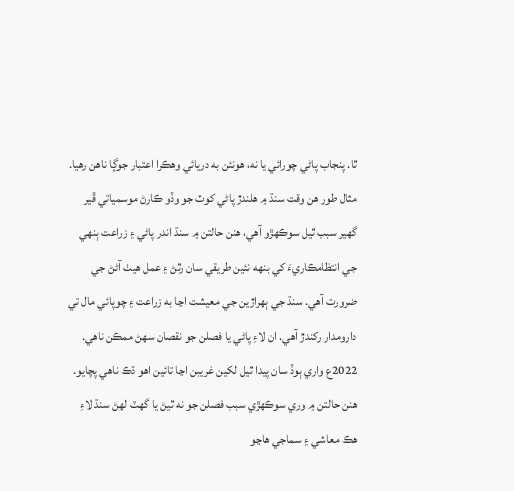ٿا. پنجاب پاڻي چورائي يا نه، هونئن به دريائي وهڪرا اعتبار جوڳا ناهن رهيا. مثال طور هن وقت سنڌ ۾ هلندڙ پاڻي کوٽ جو وڏو ڪارڻ موسمياتي ڦير گهير سبب ٿيل سوڪهڙو آهي، هنن حالتن ۾ سنڌ اندر پاڻي ۽ زراعت ٻنهي جي انتظامڪاريءَ کي بنهه نئين طريقي سان رٿڻ ۽ عمل هيٺ آڻڻ جي ضرورت آهي. سنڌ جي ٻهراڙين جي معيشت اڃا به زراعت ۽ چوپائي مال تي دارومدار رکندڙ آهي. ان لاءِ پاڻي يا فصلن جو نقصان سهڻ ممڪن ناهي. 2022ع واري ٻوڏ سان پيدا ٿيل لکين غريبن اڃا تائين اهو ڌڪ ناهي پچايو. هنن حالتن ۾ وري سوڪهڙي سبب فصلن جو نه ٿيڻ يا گهٽ لهڻ سنڌ لاءِ هڪ معاشي ۽ سماجي هاڃو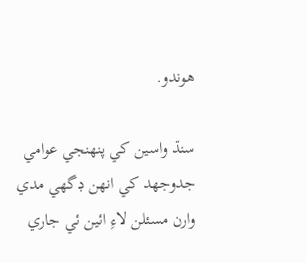هوندو.

سنڌ واسين کي پنهنجي عوامي جدوجهد کي انهن ڊگهي مدي وارن مسئلن لاءِ ائين ئي جاري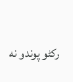رکڻو پوندو نه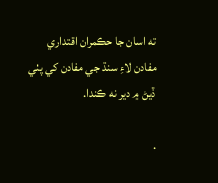ته اسان جا حڪمران اقتداري مفادن لاءِ سنڌ جي مفادن کي پٺي ڏيڻ ۾ دير نه ڪندا.

.